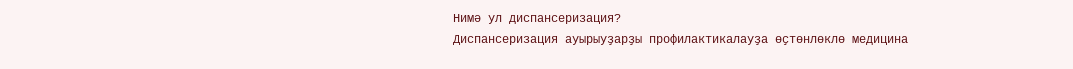Нимә ул диспансеризация?
Диспансеризация ауырыуҙарҙы профилактикалауҙа өҫтөнлөклө медицина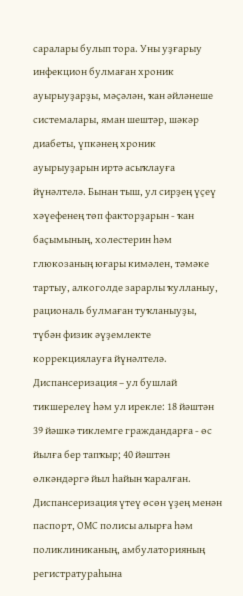саралары булып тора. Уны уҙғарыу инфекцион булмаған хроник ауырыуҙарҙы, мәҫәлән, ҡан әйләнеше системалары, яман шештәр, шәкәр диабеты, үпкәнең хроник ауырыуҙарын иртә асыҡлауға йүнәлтелә. Бынан тыш, ул сирҙең үҫеү хәүефенең төп факторҙарын - ҡан баҫымының, холестерин һәм глюкозаның юғары кимәлен, тәмәке тартыу, алкоголде зарарлы ҡулланыу, рациональ булмаған туҡланыуҙы, түбән физик әүҙемлекте коррекциялауға йүнәлтелә.
Диспансеризация – ул бушлай тикшерелеү һәм ул ирекле: 18 йәштән 39 йәшкә тиклемге граждандарға - өс йылға бер тапҡыр; 40 йәштән өлкәндәргә йыл һайын ҡаралған.
Диспансеризация үтеү өсөн үҙең менән паспорт, ОМС полисы алырға һәм поликлиниканың, амбулаторияның регистратураһына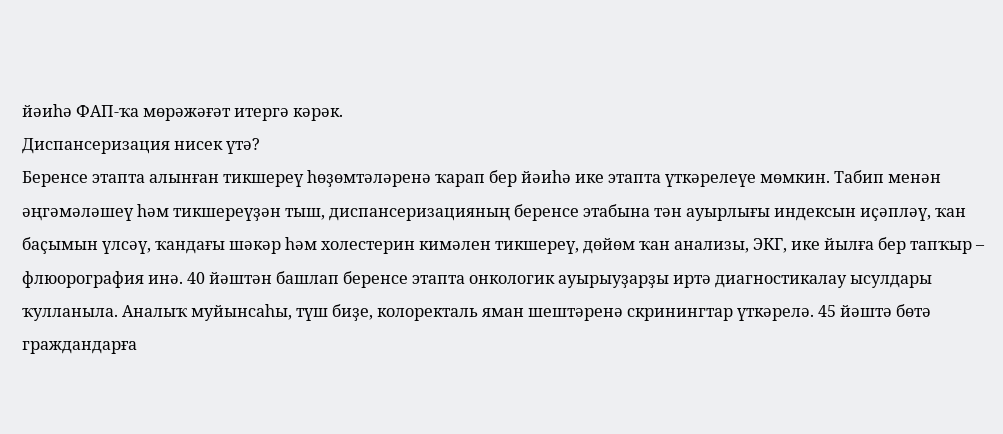йәиһә ФАП-ҡа мөрәжәғәт итергә кәрәк.
Диспансеризация нисек үтә?
Беренсе этапта алынған тикшереү һөҙөмтәләренә ҡарап бер йәиһә ике этапта үткәрелеүе мөмкин. Табип менән әңгәмәләшеү һәм тикшереүҙән тыш, диспансеризацияның беренсе этабына тән ауырлығы индексын иҫәпләү, ҡан баҫымын үлсәү, ҡандағы шәкәр һәм холестерин кимәлен тикшереү, дөйөм ҡан анализы, ЭКГ, ике йылға бер тапҡыр – флюорография инә. 40 йәштән башлап беренсе этапта онкологик ауырыуҙарҙы иртә диагностикалау ысулдары ҡулланыла. Аналыҡ муйынсаһы, түш биҙе, колоректаль яман шештәренә скринингтар үткәрелә. 45 йәштә бөтә граждандарға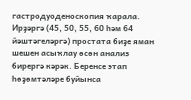гастродуоденоскопия ҡарала. Ирҙәргә (45, 50, 55, 60 һәм 64 йәштәгеләргә) простата биҙе яман шешен асыҡлау өсөн анализ бирергә кәрәк. Беренсе этап һөҙөмтәләре буйынса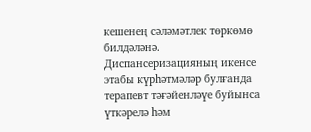кешенең сәләмәтлек төркөмө билдәләнә.
Диспансеризацияның икенсе этабы күрһәтмәләр булғанда терапевт тәғәйенләүе буйынса үткәрелә һәм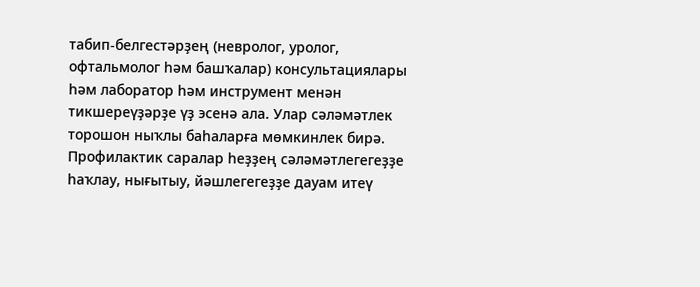табип-белгестәрҙең (невролог, уролог, офтальмолог һәм башҡалар) консультациялары һәм лаборатор һәм инструмент менән тикшереүҙәрҙе үҙ эсенә ала. Улар сәләмәтлек торошон ныҡлы баһаларға мөмкинлек бирә.
Профилактик саралар һеҙҙең сәләмәтлегегеҙҙе һаҡлау, нығытыу, йәшлегегеҙҙе дауам итеү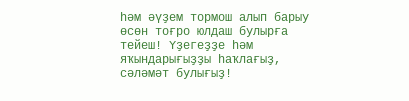һәм әүҙем тормош алып барыу өсөн тоғро юлдаш булырға тейеш! Үҙегеҙҙе һәм яҡындарығыҙҙы һаҡлағыҙ, сәләмәт булығыҙ!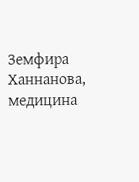Земфира Ханнанова,
медицина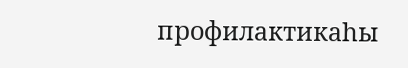профилактикаһы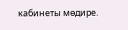кабинеты мөдире.